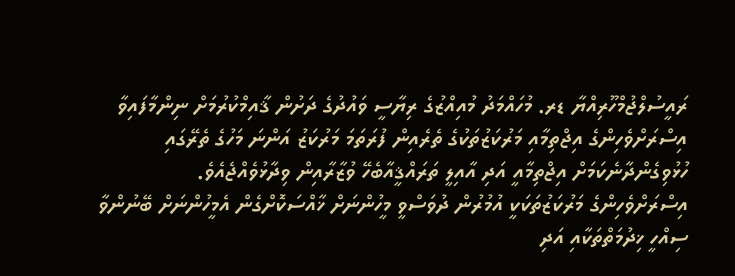ރައީސުލްޖުމްހޫރިއްޔާ ޑރ. މުހައްމަދު މުއިއްޒުގެ ރިޔާސީ ވައުދުގެ ދަށުން ޤާއިމްކުރުމަށް ނިންމާފައިވާ އިސްރަށްވެހިންގެ އިޖްތިމާއި މަރުކަޒުތަކުގެ ތެރެއިން ފުރަތަމަ މަރުކަޒު އަންނަ މަހުގެ ތެރޭގައި ހުޅުވިގެންދާނެކަމަށް އިޖްތިމާއީ އަދި އާއިލީ ތަރައްޤީއާބެހޭ ވުޒާރާއިން ވިދާޅުވެއްޖެއެވެ.
އިސްރަށްވެހިންގެ މަރުކަޒުތަކަކީ އުމުރުން ދުވަސްވީ މީހުންނަށް ޚާއްސަކޮށްގެން އެމީހުންނަށް ބޭނުންވާ ސިއްހީ ޚިދުމަތްތަކާއި އަދި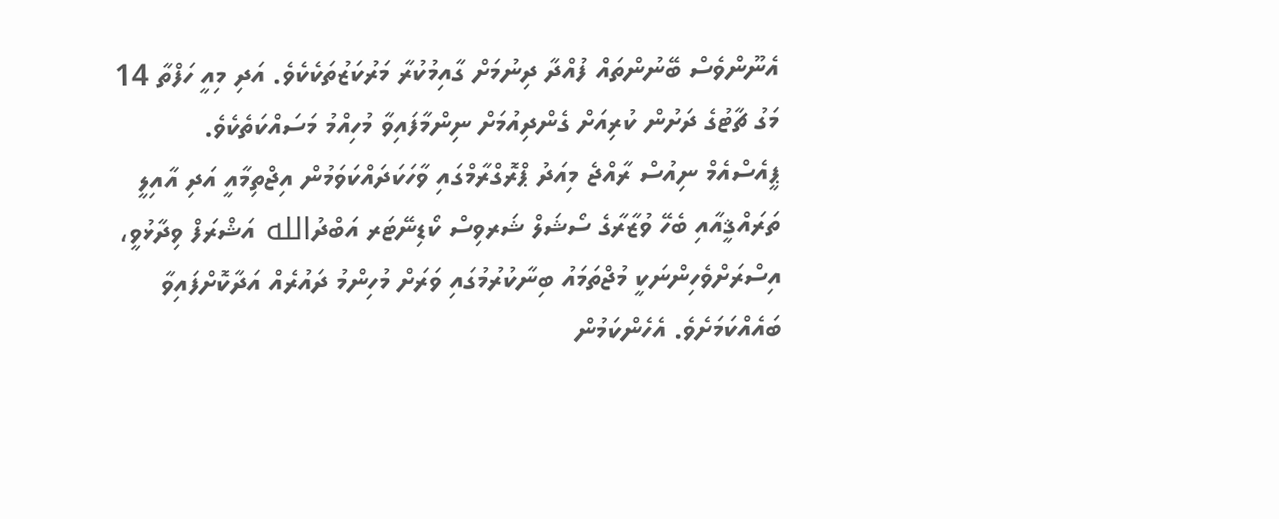އެނޫންވެސް ބޭނުންތައް ފުއްދާ ދިނުމަށް ގާއިމުކުރާ މަރުކަޒުތަކެކެވެ. އަދި މިއީ ހަފްތާ 14 މަގު ޗާޓުގެ ދަށުން ކުރިއަށް ގެންދިއުމަށް ނިންމާފައިވާ މުހިއްމު މަސައްކަތެކެވެ.
ޕީއެސްއެމް ނިއުސް ރާއްޖެ މިއަދު ޕްރޮގްރާމްގައި ވާހަކަދައްކަވަމުން އިޖްތިމާއީ އަދި އާއިލީ ތަރައްޤީއާއި ބެހޭ ވުޒާރާގެ ސޯޝަލް ޝަރވިސް ކޯޑިނޭޓަރ އަބްދުالله އަޝްރަފް ވިދާޅުވީ، އިސްރަށްވެހިންނަކީ މުޖްތަމައު ބިނާކުރުމުގައި ވަރަށް މުހިންމު ދައުރެއް އަދާކޮށްފައިވާ ބައެއްކަމަށެވެ. އެހެންކަމުން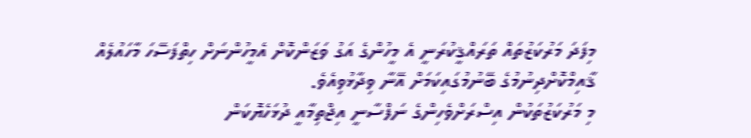މިފަދަ މަރުކަޒުތައް ތަރައްޤީކުރަނީ އެ މީހުންގެ އަގު ވަޒަންކޮށް އެމީހުންނަށް ހިތްފަސޭހަ މާހައުލެއް ޤާއިމްކޮށްދިނުމުގެ ބޭނުމުގައިކަމަށް އޭނާ ވިދާޅުވިއެވެ.
މި މަރުކަޒުތަކުން އިސްރަށްވެހިންގެ ނަފްސާނީ އިޖްތިމާއީ ދުޅަހެޔޮކަން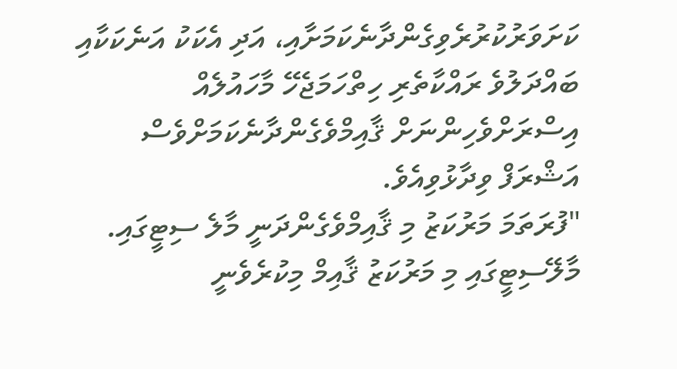ކަށަވަރުކުރުރެވިގެންދާނެކަމަށާއި، އަދި އެކަކު އަނެކަކާއި ބައްދަލުވެ ރައްކާތެރި ހިތްހަމަޖެހޭ މާހައުލެއް އިސްރަށްވެހިންނަށް ޤާއިމްވެގެންދާނެކަމަށްވެސް އަޝްރަފް ވިދާޅުވިއެވެ.
"ފުރަތަމަ މަރުކަޒު މި ޤާއިމްވެގެންދަނީ މާލެ ސިޓީގައި. މާލޭސިޓީގައި މި މަރުކަޒު ޤާއިމް މިކުރެވެނީ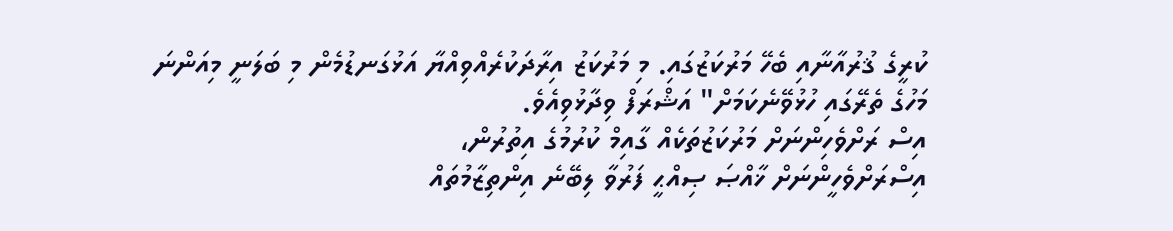ކުރީގެ ޤުރުއާނާއި ބެހޭ މަރުކަޒުގައި. މި މަރުކަޒު އިރާދަކުރެއްވިއްޔާ އަޅުގަނޑުމެން މި ބަލަނީ މިއަންނަ މަހުގެ ތެރޭގައި ހުޅުވޭނެކަމަށް" އަޝްރަފް ވިދާޅުވިއެވެ.
އިސް ރަށްވެހިންނަށް މަރުކަޒުތަކެއް ގާއިމް ކުރުމުގެ އިތުރުން،
އިސްރަށްވެހީންނަށް ޚާއްޞަ ޞިއްޙީ ފަރުވާ ލިބޭނެ އިންތިޒާމުތައް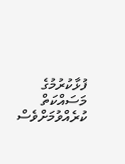ފުޅާކުރުމުގެ މަސައްކަތް ކުރެއްވުމަށްވެސް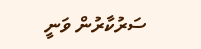ސަރުކާރުން ވަނީ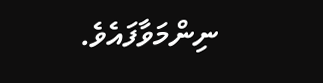ނިންމަވާފައެވެ.